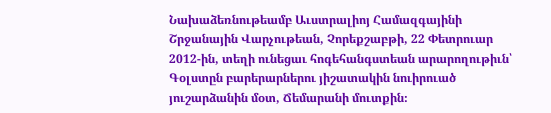Նախաձեռնութեամբ Աւստրալիոյ Համազգայինի Շրջանային Վարչութեան, Չորեքշաբթի, 22 Փետրուար 2012-ին, տեղի ունեցաւ հոգեհանգստեան արարողութիւն՝ Գօլստըն բարերարներու յիշատակին նուիրուած յուշարձանին մօտ, Ճեմարանի մուտքին։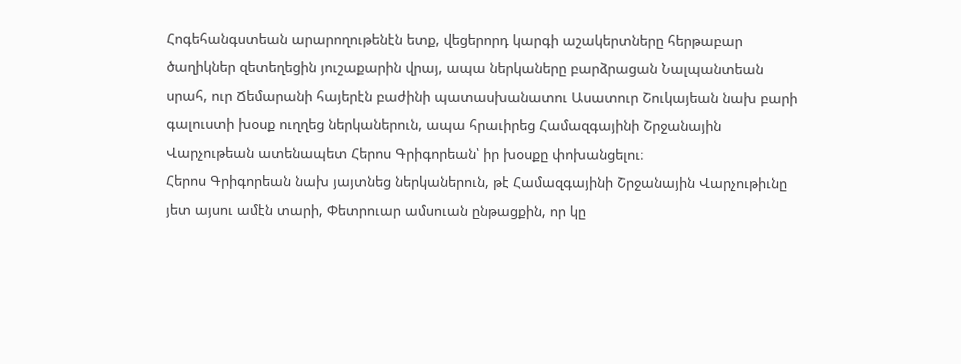Հոգեհանգստեան արարողութենէն ետք, վեցերորդ կարգի աշակերտները հերթաբար ծաղիկներ զետեղեցին յուշաքարին վրայ, ապա ներկաները բարձրացան Նալպանտեան սրահ, ուր Ճեմարանի հայերէն բաժինի պատասխանատու Ասատուր Շուկայեան նախ բարի գալուստի խօսք ուղղեց ներկաներուն, ապա հրաւիրեց Համազգայինի Շրջանային Վարչութեան ատենապետ Հերոս Գրիգորեան՝ իր խօսքը փոխանցելու։
Հերոս Գրիգորեան նախ յայտնեց ներկաներուն, թէ Համազգայինի Շրջանային Վարչութիւնը յետ այսու ամէն տարի, Փետրուար ամսուան ընթացքին, որ կը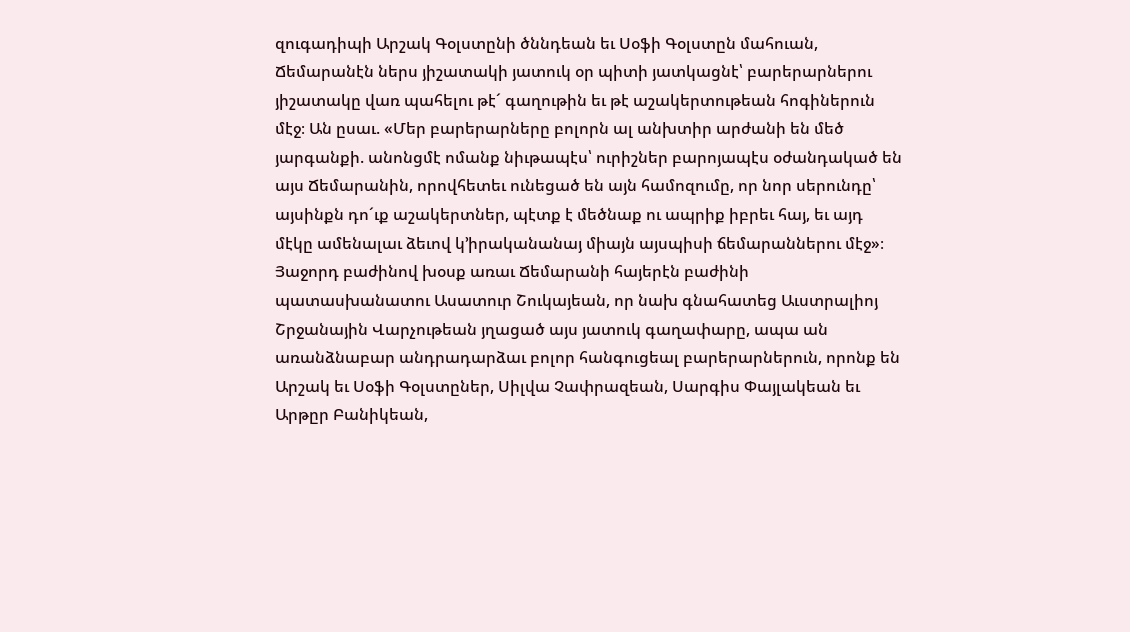զուգադիպի Արշակ Գօլստընի ծննդեան եւ Սօֆի Գօլստըն մահուան, Ճեմարանէն ներս յիշատակի յատուկ օր պիտի յատկացնէ՝ բարերարներու յիշատակը վառ պահելու թէ´ գաղութին եւ թէ աշակերտութեան հոգիներուն մէջ։ Ան ըսաւ. «Մեր բարերարները բոլորն ալ անխտիր արժանի են մեծ յարգանքի. անոնցմէ ոմանք նիւթապէս՝ ուրիշներ բարոյապէս օժանդակած են այս Ճեմարանին, որովհետեւ ունեցած են այն համոզումը, որ նոր սերունդը՝ այսինքն դո´ւք աշակերտներ, պէտք է մեծնաք ու ապրիք իբրեւ հայ, եւ այդ մէկը ամենալաւ ձեւով կ՚իրականանայ միայն այսպիսի ճեմարաններու մէջ»։
Յաջորդ բաժինով խօսք առաւ Ճեմարանի հայերէն բաժինի պատասխանատու Ասատուր Շուկայեան, որ նախ գնահատեց Աւստրալիոյ Շրջանային Վարչութեան յղացած այս յատուկ գաղափարը, ապա ան առանձնաբար անդրադարձաւ բոլոր հանգուցեալ բարերարներուն, որոնք են Արշակ եւ Սօֆի Գօլստըներ, Սիլվա Չափրազեան, Սարգիս Փայլակեան եւ Արթըր Բանիկեան,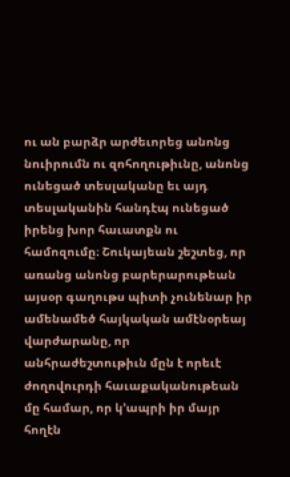ու ան բարձր արժեւորեց անոնց նուիրումն ու զոհողութիւնը, անոնց ունեցած տեսլականը եւ այդ տեսլականին հանդէպ ունեցած իրենց խոր հաւատքն ու համոզումը։ Շուկայեան շեշտեց, որ առանց անոնց բարերարութեան այսօր գաղութս պիտի չունենար իր ամենամեծ հայկական ամէնօրեայ վարժարանը, որ անհրաժեշտութիւն մըն է որեւէ ժողովուրդի հաւաքականութեան մը համար, որ կ՚ապրի իր մայր հողէն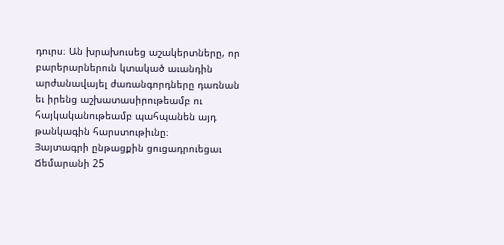դուրս։ Ան խրախուսեց աշակերտները, որ բարերարներուն կտակած աւանդին արժանավայել ժառանգորդները դառնան եւ իրենց աշխատասիրութեամբ ու հայկականութեամբ պահպանեն այդ թանկագին հարստութիւնը։
Յայտագրի ընթացքին ցուցադրուեցաւ Ճեմարանի 25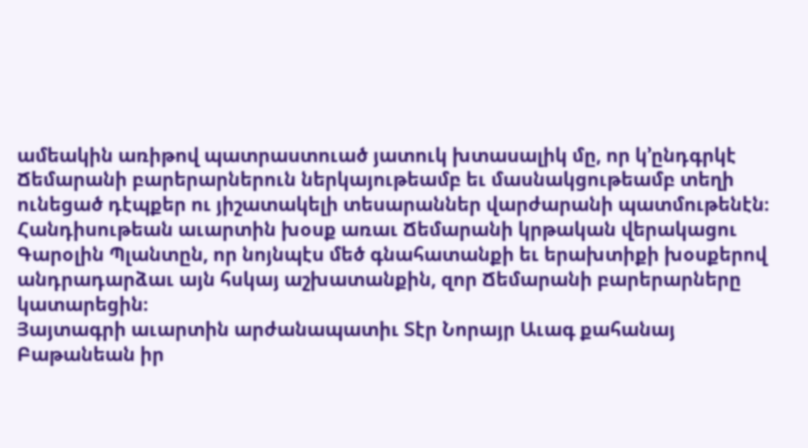ամեակին առիթով պատրաստուած յատուկ խտասալիկ մը, որ կ՚ընդգրկէ Ճեմարանի բարերարներուն ներկայութեամբ եւ մասնակցութեամբ տեղի ունեցած դէպքեր ու յիշատակելի տեսարաններ վարժարանի պատմութենէն։
Հանդիսութեան աւարտին խօսք առաւ Ճեմարանի կրթական վերակացու Գարօլին Պլանտըն, որ նոյնպէս մեծ գնահատանքի եւ երախտիքի խօսքերով անդրադարձաւ այն հսկայ աշխատանքին, զոր Ճեմարանի բարերարները կատարեցին։
Յայտագրի աւարտին արժանապատիւ Տէր Նորայր Աւագ քահանայ Բաթանեան իր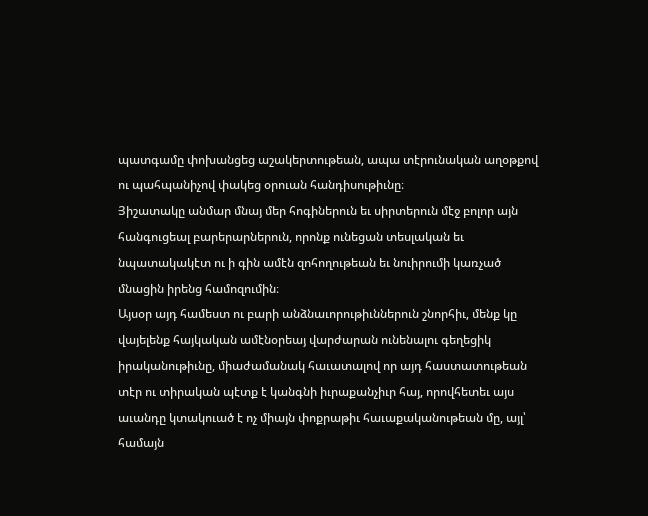պատգամը փոխանցեց աշակերտութեան, ապա տէրունական աղօթքով ու պահպանիչով փակեց օրուան հանդիսութիւնը։
Յիշատակը անմար մնայ մեր հոգիներուն եւ սիրտերուն մէջ բոլոր այն հանգուցեալ բարերարներուն, որոնք ունեցան տեսլական եւ նպատակակէտ ու ի գին ամէն զոհողութեան եւ նուիրումի կառչած մնացին իրենց համոզումին։
Այսօր այդ համեստ ու բարի անձնաւորութիւններուն շնորհիւ, մենք կը վայելենք հայկական ամէնօրեայ վարժարան ունենալու գեղեցիկ իրականութիւնը, միաժամանակ հաւատալով որ այդ հաստատութեան տէր ու տիրական պէտք է կանգնի իւրաքանչիւր հայ, որովհետեւ այս աւանդը կտակուած է ոչ միայն փոքրաթիւ հաւաքականութեան մը, այլ՝ համայն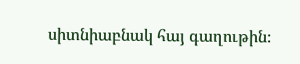սիտնիաբնակ հայ գաղութին։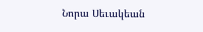Նորա Սեւակեան